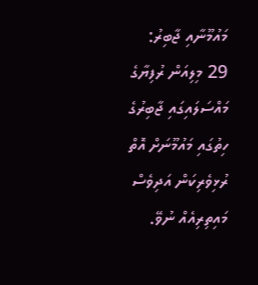މައުމޫނާއި ޖާބިރު: 29 މިލިއަން ރުފިޔާގެ މައްސަލައިގައި ޖާބިރުގެ ހިތުގައި މައުމޫނަށް އޮތް ރުޅިވެރިކަން އަދިވެސް މައިތިރިއެއް ނުވޭ.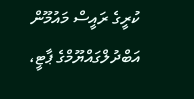ކުރީގެ ރައީސް މައުމޫން އަބްދުލްގައްޔޫމްގެ ޕާޓީ،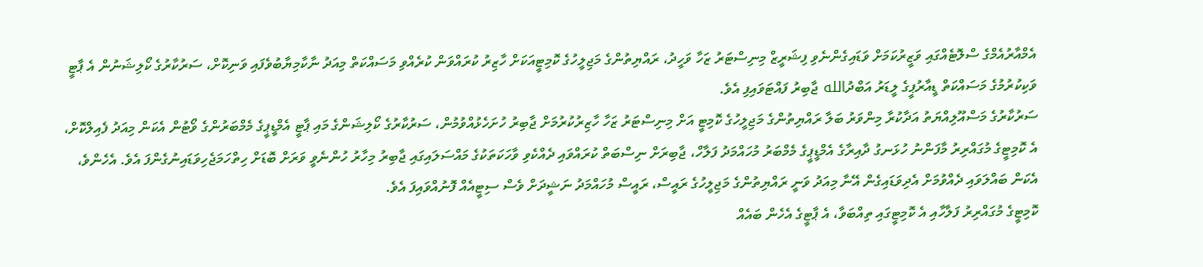އެމްއާރުއެމްގެ ސްލޮޓެއްގައި ވަޒީރުކަމަށް ވަޑައިގެންނެވި ފިޝަރީޒް މިނިސްޓަރު ޒަހާ ވަހީދު، ރައްޔިތުންގެ މަޖިލީހުގެ ކޮމިޓީއަކަށް ހާޒިރު ކުރައްވަން ކުރެއްވި މަސައްކަތް މިއަދު ނާކާމިޔާބުވެފައި ވަނިކޮށް، ސަރުކާރުގެ ކޯލިޝަނުން އެ ޕާޓީ ވަކިކުރުމުގެ މަސައްކަތް ޑީއާރުޕީގެ ލީޑަރު އަބްދުالله ޖާބިރު ފައްޓަވައިފި އެވެ.
ސަރުކާރުގެ މަސްއޫލިއްޔަތު އަދާކުރާ މިންވަރު ބަލާ ރައްޔިތުންގެ މަޖިލީހުގެ ކޮމިޓީ އަށް މިނިސްޓަރު ޒަހާ ހާޒިރުކުރުމަށް ޖާބިރު ހުށަހެޅުއްވުމުން، ސަރުކާރުގެ ކޯލިޝަންގެ މައި ޕާޓީ އެމްޑީޕީގެ މެމްބަރުންގެ ވޯޓުން އެކަން މިއަދު ފެއިލްކޮށް، އެ ކޮމިޓީގެ މުގައްރިރު މާފަންނު ހުޅަނގު ދާއިރާގެ އެމްޑީޕީގެ މެމްބަރު މުހައްމަދު ފަލާހް، ޖާބިރަށް ނިސްބަތް ކުރައްވައި ދެއްކެވި ވާހަކަތަކުގެ މައްސަލައިގައި ޖާބިރު މިހާރު ހުންނެވީ ވަރަށް ބޮޑަށް ހިތްހަމަޖެހިވަޑައިނުގެންފަ އެވެ. އެހެންވެ، އެކަން ބައްލަވައި ދެއްވުމަށް އެދިވަޑައިގެން އޭނާ މިއަދު ވަނީ ރައްޔިތުންގެ މަޖިލީހުގެ ރައީސް، ރައީސް މުހައްމަދު ނަޝީދަށް ވެސް ސިޓީއެއް ފޮނުއްވައިފަ އެވެ.
ކޮމިޓީގެ މުގައްރިރު ފަލާހާއި އެ ކޮމިޓީގައި ތިއްބަވާ، އެ ޕާޓީގެ އެހެން ބައެއް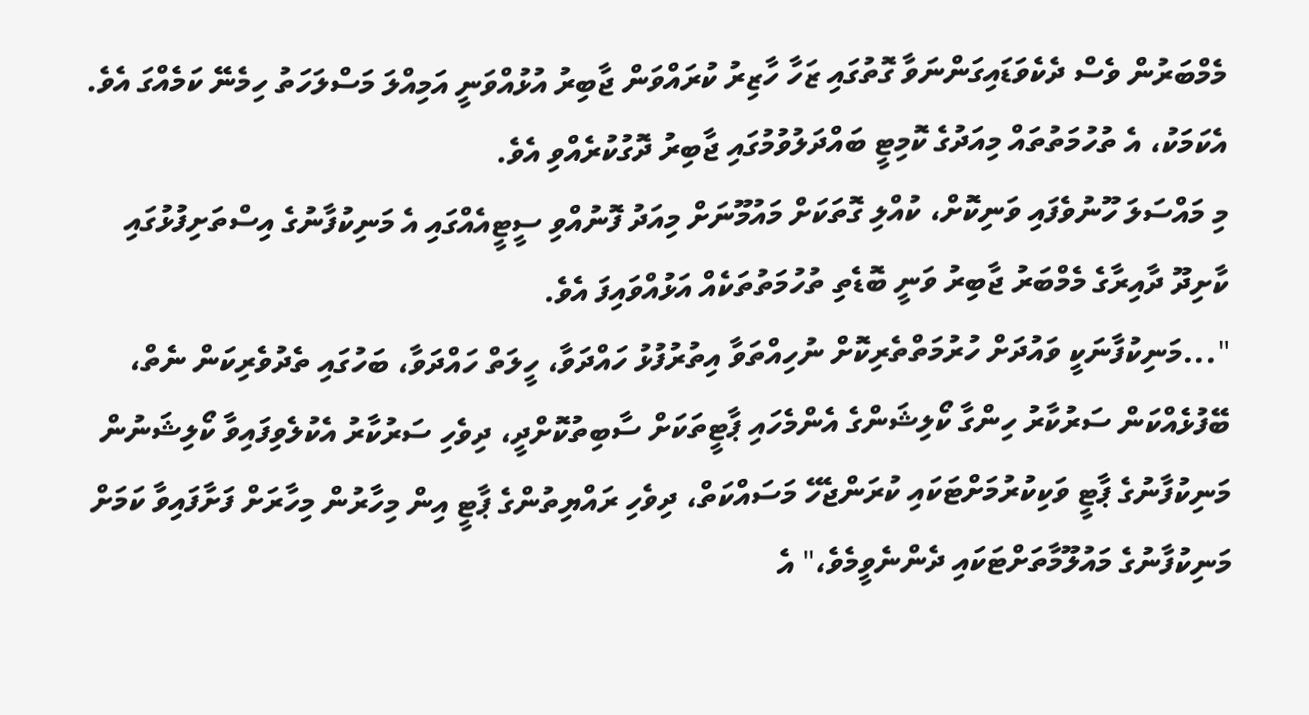މެމްބަރުން ވެސް ދެކެވަޑައިގަންނަވާ ގޮތުގައި ޒަހާ ހާޒިރު ކުރައްވަން ޖާބިރު އުޅުއްވަނީ އަމިއްލަ މަސްލަހަތު ހިމެނޭ ކަމެއްގަ އެވެ. އެކަމަކު، އެ ތުހުމަތުތައް މިއަދުގެ ކޮމިޓީ ބައްދަލުވުމުގައި ޖާބިރު ދޮގުކުރެއްވި އެވެ.
މި މައްސަލަ ހޫނުވެފައި ވަނިކޮށް، ކުއްލި ގޮތަކަށް މައުމޫނަށް މިއަދު ފޮނުއްވި ސީޓީއެއްގައި އެ މަނިކުފާނުގެ އިސްތަށިފުޅުގައި ކާށިދޫ ދާއިރާގެ މެމްބަރު ޖާބިރު ވަނީ ބޮޑެތި ތުހުމަތުތަކެއް އަޅުއްވައިފަ އެވެ.
"...މަނިކުފާނަކީ ވައުދަށް ހުރުމަތްތެރިކޮށް ނުހިއްތަވާ އިތުރުފުޅު ހައްދަވާ، ހީލަތް ހައްދަވާ، ބަހުގައި ތެދުވެރިކަން ނެތް، ބޭފުޅެއްކަން ސަރުކާރު ހިންގާ ކޯލިޝަންގެ އެންމެހައި ޕާޓީތަކަށް ސާބިތުކޮށްދީ، ދިވެހި ސަރުކާރު އެކުލެވިފައިވާ ކޯލިޝަނުން މަނިކުފާނުގެ ޕާޓީ ވަކިކުރުމަށްޓަކައި ކުރަންޖެހޭ މަސައްކަތް، ދިވެހި ރައްޔިތުންގެ ޕާޓީ އިން މިހާރުން މިހާރަށް ފަށާފައިވާ ކަމަށް މަނިކުފާނުގެ މައުލޫމާތަށްޓަކައި ދެންނެވީމެވެ،" އެ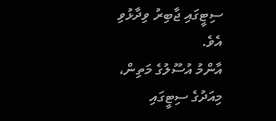ސިޓީގައި ޖާބިރު ވިދާޅުވި އެވެ.
އާންމު އުސޫލުގެ މަތިން، މިއަދުގެ ސިޓީގައި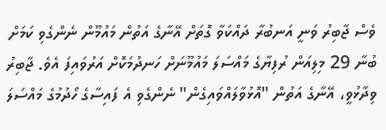ވެސް ޖާބިރު ވަނީ އަނބުރާ ދައްކަވާ ގޮތަށް އޭނާގެ އަތުން މައުމޫން ނެންގެވި ކަމަށް ބުނާ 29 މިލިއަން ރުފިޔާގެ މައްސަލަ މައުމޫނަށް ހަނދުމަކޮށް އަރުވައިފަ އެވެ. ޖާބިރު ވިދާޅުވީ، އޭނާގެ އަތުން "އޮޅުވާލައްވައިގެން" ނެންގެވި އެ ފައިސާގެ ހޯދުމުގެ މައްސަލަ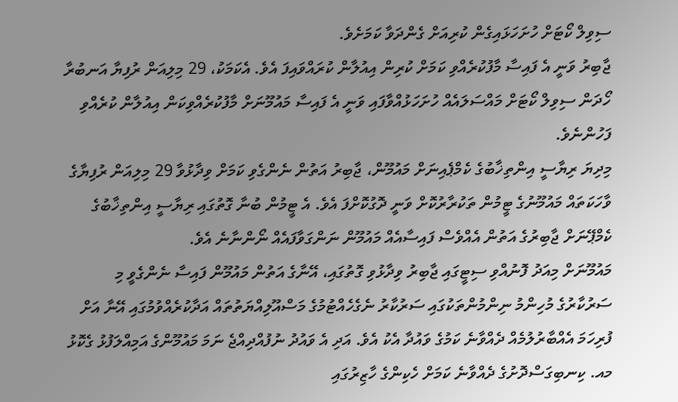ސިވިލް ކޯޓަށް ހުށަހަޅައިގެން ކުރިއަށް ގެންދަވާ ކަމަށެވެ.
ޖާބިރު ވަނީ އެ ފައިސާ މާފުކުރެއްވި ކަމަށް ކުރިން އިއުލާން ކުރައްވައިފަ އެވެ. އެކަމަކު، 29 މިލިއަން ރުފިޔާ އަނބުރާ ހޯދަން ސިވިލް ކޯޓަށް މައްސަލައެއް ހުށަހަޅުއްވާފައި ވަނީ އެ ފައިސާ މައުމޫނަށް މާފުކުރެއްވިކަން އިއުލާން ކުރެއްވި ފަހުންނެވެ.
މިދިޔަ ރިޔާސީ އިންތިޚާބުގެ ކެމްޕެއިނަށް މައުމޫން، ޖާބިރު އަތުން ނެންގެވި ކަމަށް ވިދާޅުވާ 29 މިލިއަން ރުފިޔާގެ ވާހަކަތައް މައުމޫނުގެ ޓީމުން ތަކުރާރުކޮށް ވަނީ ދޮގުކޮށްފަ އެވެ. އެ ޓީމުން ބުނާ ގޮތުގައި ރިޔާސީ އިންތިޚާބުގެ ކެމްޕޭނަށް ޖާބިރުގެ އަތުން އެއްވެސް ފައިސާއެއް މައުމޫން ނަންގަވާފައެއް ނޯންނާނެ އެވެ.
މައުމޫނަށް މިއަދު ފޮނުއްވި ސިޓީގައި ޖާބިރު ވިދާޅުވި ގޮތުގައި، އޭނާގެ އަތުން މައުމޫން ފައިސާ ނެންގެވީ މި ސަރުކާރުގެ މުހިންމު ނިންމުންތަކުގައި ސަރުކާރު ނެގެހެއްޓުމުގެ މަސްއޫލިއްޔަތުތައް އަދާކުރެއްވުމުގައި އޭނާ އަށް ފުރިހަމަ އެއްބާރުލުމެއް ދެއްވާނެ ކަމުގެ ވައުދާ އެކު އެވެ. އަދި އެ ވައުދު ނުފުއްދިއްޖެ ނަމަ މައުމޫންގެ އަމިއްލަފުޅު ގެކޮޅު މއ. ކިނބިގަސްދޮށުގެ ދެއްވާނެ ކަމަށް ހެކިންގެ ހާޒިރުގައި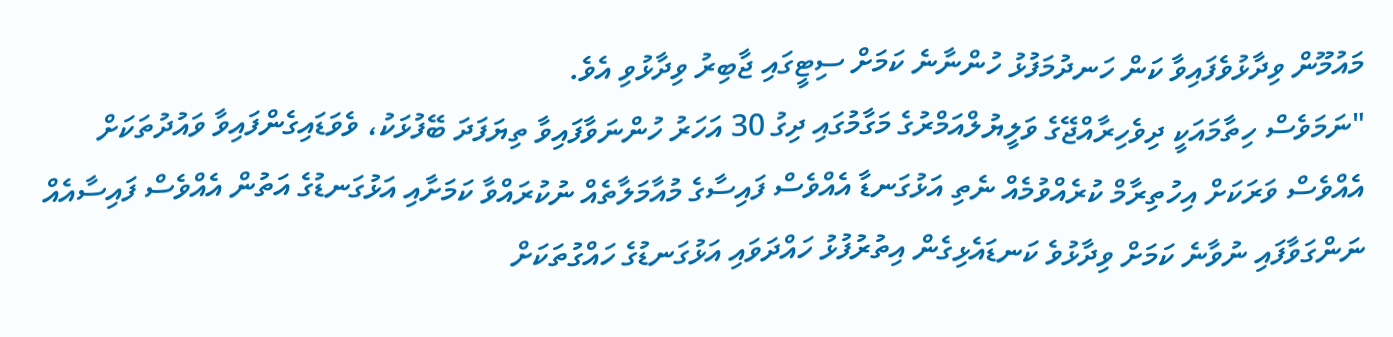މައުމޫން ވިދާޅުވެފައިވާ ކަން ހަނދުމަފުޅު ހުންނާނެ ކަމަށް ސިޓީގައި ޖާބިރު ވިދާޅުވި އެވެ.
"ނަމަވެސް ހިތާމައަކީ ދިވެހިރާއްޖޭގެ ވަލީޔުލްއަމްރުގެ މަގާމުގައި ދިގު 30 އަހަރު ހުންނަވާފައިވާ ތިޔަފަދަ ބޭފުޅަކު، ވެވަޑައިގެންފައިވާ ވައުދުތަކަށް އެއްވެސް ވަރަކަށް އިހުތިރާމް ކުރެއްވުމެއް ނެތި އަޅުގަނޑާ އެއްވެސް ފައިސާގެ މުއާމަލާތެއް ނުކުރައްވާ ކަމަށާއި އަޅުގަނޑުގެ އަތުން އެއްވެސް ފައިސާއެއް ނަންގަވާފައި ނުވާނެ ކަމަށް ވިދާޅުވެ ކަނޑައެޅިގެން އިތުރުފުޅު ހައްދަވައި އަޅުގަނޑުގެ ހައްގުތަކަށް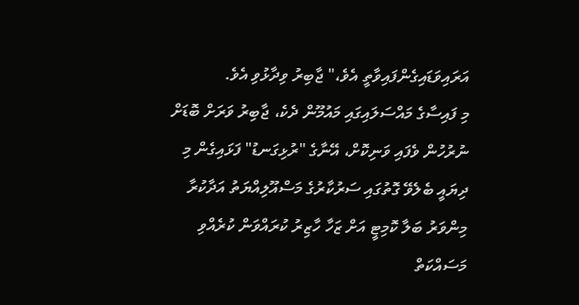އަރައިވަޑައިގެންފައިވާތީ އެވެ،" ޖާބިރު ވިދާޅުވި އެވެ.
މި ފައިސާގެ މައްސަލައިގައި މައުމޫން ދެކެ، ޖާބިރު ވަރަށް ބޮޑަށް ނުރުހުން ވެފައި ވަނިކޮށް، އޭނާގެ "ރުޅިގަނޑު" ފަޅައިގެން މި ދިޔައީ ބެލެވޭ ގޮތުގައި ސަރުކާރުގެ މަސްއޫލިއްޔަތު އަދާކުރާ މިންވަރު ބަލާ ކޮމިޓީ އަށް ޒަހާ ހާޒިރު ކުރައްވަން ކުރެއްވި މަސައްކަތް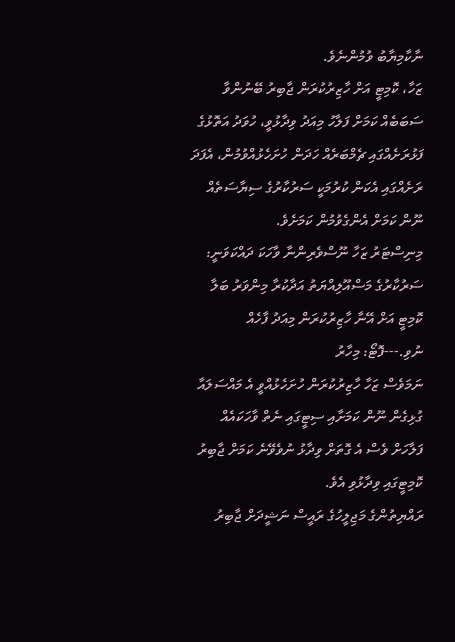ނާކާމިޔާބު ވުމުންނެވެ.
ޒަހާ، ކޮމިޓީ އަށް ހާޒިރުކުރަން ޖާބިރު ބޭނުންވާ ސަބަބެއް ކަމަށް ފަލާހު މިއަދު ވިދާޅުވީ، ހުވަދު އަތޮޅުގެ ފަޅުރަށެއްގައި ޗެމްބަރެއް ހަދަން ހުށަހެޅުއްވުމުން، އެފަދަ ރަށެއްގައި އެކަން ކުރުމަކީ ސަރުކާރުގެ ސިޔާސަތެއް ނޫން ކަމަށް އެންގެވުމުން ކަމަށެވެ.
މިނިސްޓަރު ޒަހާ ނޫސްވެރިންނާ ވާހަކަ ދައްކަވަނީ: ސަރުކާރުގެ މަސްއޫލިއްޔަތު އަދާކުރާ މިންވަރު ބަލާ ކޮމިޓީ އަށް އޭނާ ހާޒިރުކުރަން މިއަދު ފާހެއް ނުވި.---ފޮޓޯ: މިހާރު
ނަމަވެސް ޒަހާ ހާޒިރުކުރަން ހުށަހެޅުއްވީ އެ މައްސަލައާ ގުޅިގެން ނޫން ކަމަށާއި ސިޓީގައި ނެތް ވާހަކައެއް ފަލާހަށް ވެސް އެ ގޮތަށް ވިދާޅު ނުވެވޭނެ ކަމަށް ޖާބިރު ކޮމިޓީގައި ވިދާޅުވި އެވެ.
ރައްޔިތުންގެ މަޖިލީހުގެ ރައީސް ނަޝީދަށް ޖާބިރު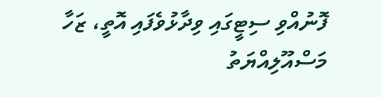ފޮނުއްވި ސިޓީގައި ވިދާޅުވެފައި އޮތީ، ޒަހާ މަސްއޫލިއްޔަތު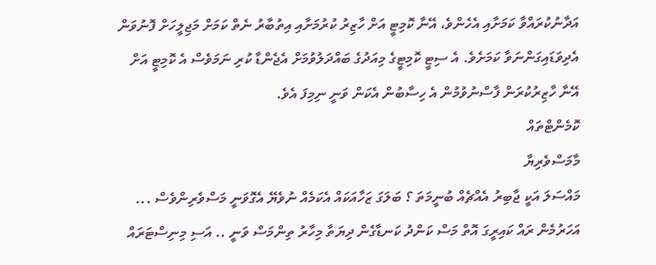އަދާނުކުރައްވާ ކަމަށާއި އެހެންވެ، އޭނާ ކޮމިޓީ އަށް ހާޒިރު ކުރުމަށާއި އިތުބާރު ނެތް ކަމަށް މަޖިލީހަށް ފޮނުވަން އެދިވަޑައިގަންނަވާ ކަމަށެވެ. އެ ސިޓީ ކޮމިޓީގެ މިއަދުގެ ބައްދަލުވުމަށް އެޖެންޑާ ކުރި ނަމަވެސް އެ ކޮމިޓީ އަށް އޭނާ ހާޒިރުކުރަން ފާސްނުވުމުން އެ ހިސާބުން އެކަން ވަނީ ނިމިފަ އެވެ.
ކޮމެންޓްތައް
މާމަސްވެރިޔާ
މައްސަލަ އަކީ ޖާބިރު އެއްޗެއް ބުނީމަތަ ؟ ބަލަގަ ޒަހާއަކައް އެކަމެއް ނުވެޔޭ އެގޮވަނީ މަސްވެރިންވެސް ... އަހަރުމެން ރައް ކައިރީގަ އޮތް މަސް ކަންދު ކަނޑާގެން ދިޔަތާ މިހާރު ތިންމަސް ވަނީ .. އަސި މިނިސްޓަރައް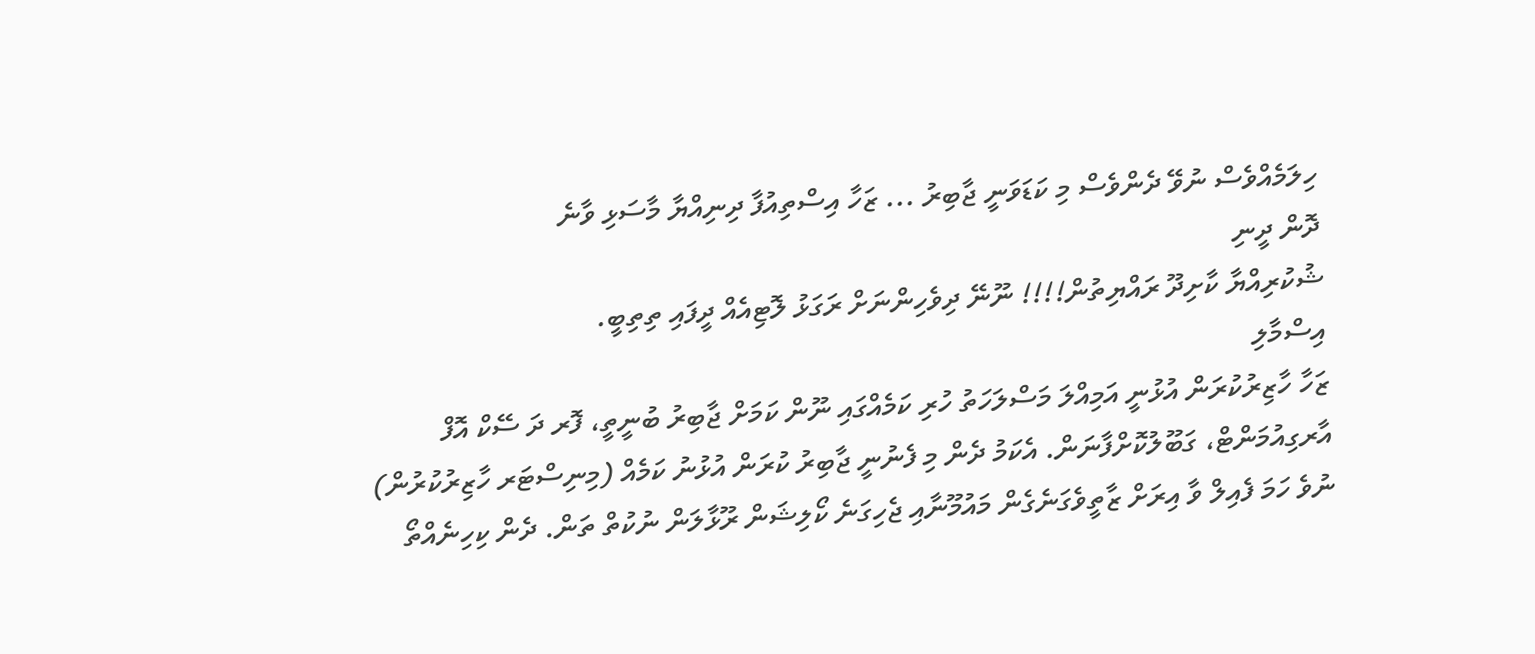ހިލަމެއްވެސް ނުވޭ ދެންވެސް މި ކަޑަވަނީ ޖާބިރު ... ޒަހާ އިސްތިއުފާ ދިނިއްޔާ މާސަޅި ވާނެ
ދޮން ދީނި
ޝުކުރިއްޔާ ކާށިދޫ ރައްޔިތުން!!!! ނޫނޭ ދިވެހިންނަށް ރަގަޅު ލޮޓިއެއް ދީފައި ތިތިބީ.
އިސްމާލި
ޒަހާ ހާޒިރުކުރަން އުޅުނީ އަމިއްލަ މަސްލަހަތު ހުރި ކަމެއްގައި ނޫން ކަމަށް ޖާބިރު ބުނީތީ، ފޮރ ދަ ސޭކް އޮފް އާރގިއުމަންޓް، ގަބޫލުކޮށްފާނަން. އެކަމު ދެން މި ފެނުނީ ޖާބިރު ކުރަން އުޅުނު ކަމެއް (މިނިސްޓަރ ހާޒިރުކުރުން) ނުވެ ހަމަ ފެއިލް ވާ އިރަށް ޒާތީވެގަނެގެން މައުމޫނާއި ޖެހިގަނެ ކޯލިޝަން ރޫޅާލަން ނުކުތް ތަން. ދެން ކިހިނެއްތޯ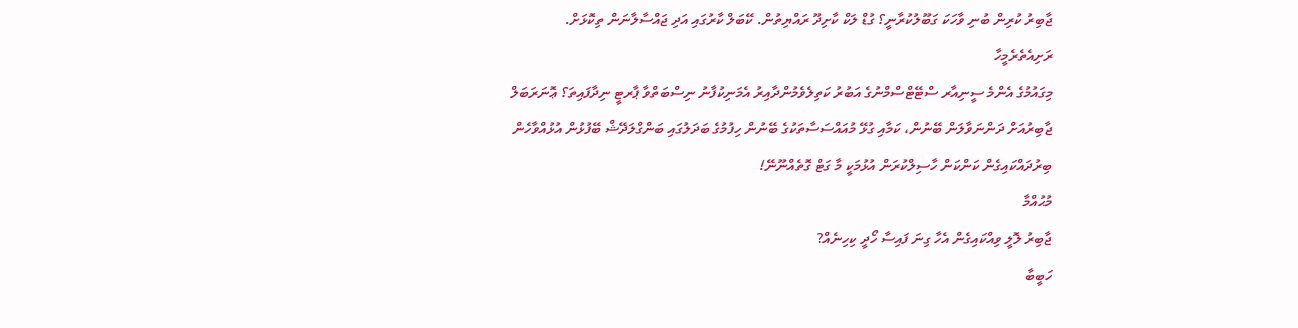ޖާބިރު ކުރިން ބުނި ވާހަކަ ގަބޫލުކުރާނީ؟ ގުޑް ލަކް ކާށިދޫ ރައްޔިތުން. ކޭބަލް ކާރުގައި އަދި ޖައްސާލާނަން ތިކޮޅަށް.
ރަށިއެތެރެމީހާ
މިގައުމުގެ އެންމެ ސީނިއާރ ސްޓޭޓްސްމްނުގެ އަބުރު ކަތިލެވެމުންދާއިރު އެމަނިކުފާނު ނިސްބަތްވާ ޕާރޓީ ނިދާފައިތަ؟ ޢޮނަރަބަލް ޖާބިރުއަށް ދަންނަވާލަން ބޭނުން، ކަމާއި ގުޅޭ މުއައްސަސާތަކުގެ ބޭނުން ހިފުމުގެ ބަދަލުގައި ބަންގްލަދޭޝް ބޭފުޅުން އުޅުއްވާހެން ބިރުދައްކައިގެން ކަންކަން ހާސިލްކުރަން އުޅުމަކީ މާ ގަޓް ގޮތެއްނޫނޭ!
މުޙުއްމާ
ޖާބިރު ލޮލީ ވިއްކައިގެން އެހާ ގިނަ ފައިސާ ހޯދީ ކިހިނެއް?
ހަބީބާ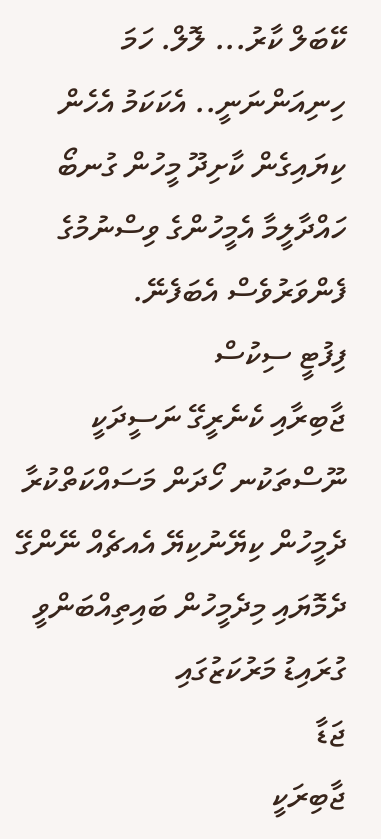ކޭބަލް ކާރު... ލޮލް. ހަމަ ހިނިއަންނަނީ.. އެކަކަމު އެހެން ކިޔައިގެން ކާށިދޫ މީހުން ގުނބޯ ހައްދާލީމާ އެމީހުންގެ ވިސްނުމުގެ ފެންވަރުވެސް އެބަފެނޭ.
ފިފުޓީ ސިކުސް
ޖާބިރާއި ކެނެރީގޭ ނަސީދަކީ ނޫސްތަކުނ ހޯދަން މަސައްކަތްކުރާ ދެމީހުން ކިޔޭނުކިޔޭ އެއޗެއް ނޭންގޭ ދެމޮޔައި މިދެމީހުން ބައިތިއްބަންވީ ގުރައިޑު މަރުކަޒުގައި
ޖަޑާ
ޖާބިރަކީ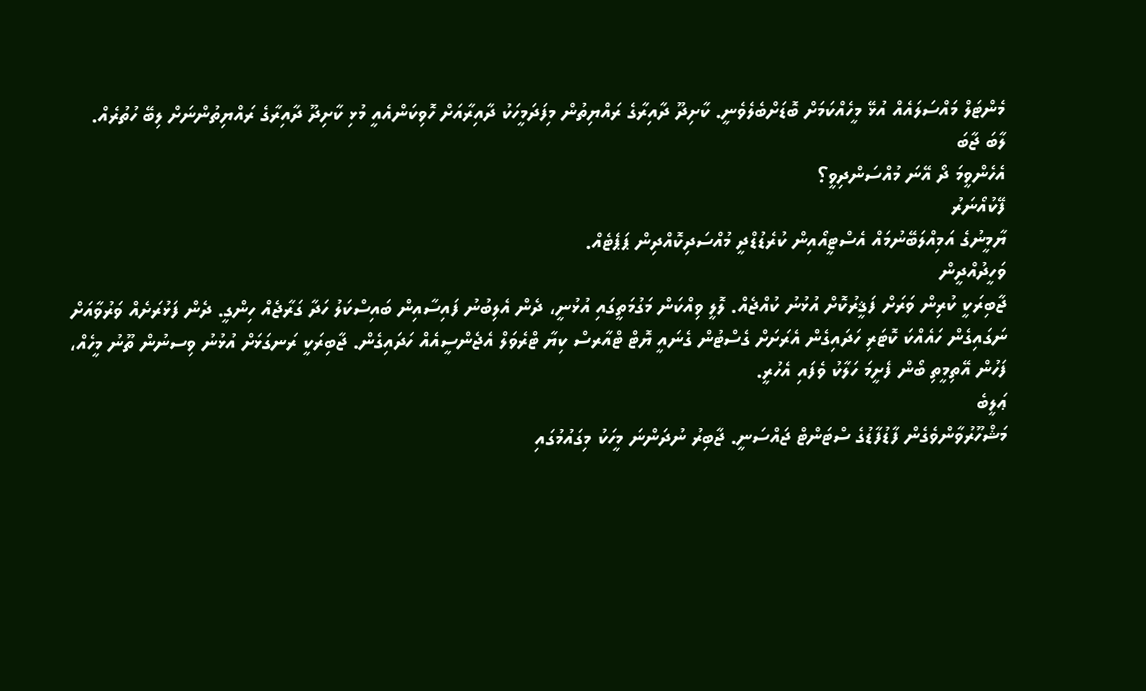މެންޓަލް މައްސަލައެއް އުޅޭ މީހެއްކަމަށް ބޮޑަށްބެލެވެނީ. ކާށިދޫ ދާއިރާގެ ރައްޔިތުން މިފަދަމީހަކު ދާއިރާއަށް ހޮވިކަންއެއީ މުޅި ކާށިދޫ ދާއިރާގެ ރައްޔިތުންނަށް ލިބޭ ހުތުރެއް.
ލާބަ ޖާބަ
އެހެންވީމަ ދޯ އޭނަ މުއްސަންދިވީ؟
ފޭކުއޯނަރު
ޔާމީނުގެ އަމިއްލަބޭނުމައް އެސްޓީއޯއިން ކުރެޑުޑްދީ މުއްސަދިކޮއްދިން ޕަޕެޓެއް.
ވަހީދުއްދީން
ޖާބިރަކީ ކުރިން ވަރަށް ފަޤީރުކޮށް އުޅުނު ކުއްޖެއް. ލޮލީ ވިއްކަން މަގުމަތީގައި އުޅުނީ، ދެން އެލިބުނު ފައިސާއިން ބައިސްކަލު ހަދާ ގަރާޖެއް ހިންގީ. ދެން ފަޅުރަށެއް ވަރުވާއަށް ނަގައިގެން ހައެއްކަ ކޮޓަރި ހަދައިގެން އެރަށަށް ގެސްޓުން ގެނައީ ޔޮޓް ޓްއާރސް ކިޔާ ޓްރެވަލް އެޖެންސީއެއް ހަދައިގެން. ޖާބިރަކީ ރަނގަޅަށް އުޅުނު ވިސނުން ތޫނު މީހެއް، ފަހުން އޭތިމީތި ބޯން ފެށީމަ ހަލާކު ވެފައި އެހުރީ.
ޢަލީބެ
މަޝްހޫރުވާންވެގެން ފާޑުފާޑުގެ ސްޓަންޓް ޖައްސަނީ. ޖާބިރު ނުދަންނަ މީހަކު މިގައުމުގައި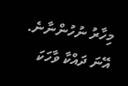މިހާރު ނުހުންނާނެ. އޭނަ ދައްކާ ވާހަކަ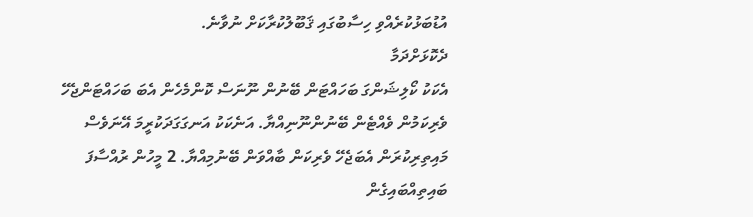އުޑުބަޅުކުރެއްވި ހިސާބުގައި ޤަބޫލުކުރާކަށް ނުވާނެ.
ދެކޮޅަށްދަމާ
އެކަކު ކޯލިޝަންގަ ބަހައްޓަން ބޭނުން ނޫނަސް ކޮންމެހެން އެބަ ބަހައްޓަންޖެހޭ ވެރިކަމުން ވެއްޓެން ބޭނުންނޫނިއްޔާ. އަނެކަކު އަނގަގަދަކުރީމަ އޭނަވެސް މައިތިރިކުރަން އެބަޖެހޭ ވެރިކަން ބާއްވަން ބޭނުމިއްޔާ. 2 މީހުން ރުއްސާފަ ބައިތިއްބައިގެން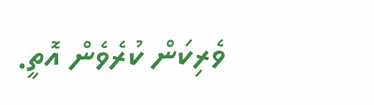ވެރިކަން ކުރެވެން އޮތީ.